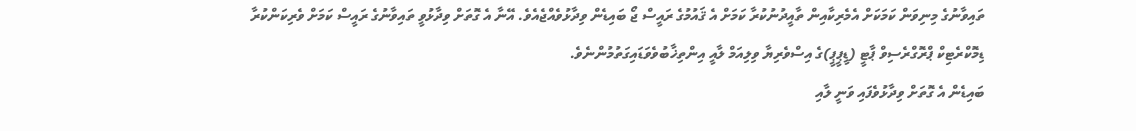ތައިވާނުގެ މިނިވަން ކަމަކަށް އެމެރިކާއިން ތާއީދުނުކުރާ ކަމަށް އެ ޤައުމުގެ ރައީސް ޖޯ ބައިޑެން ވިދާޅުވެއްޖެއެވެ. އޭނާ އެ ގޮތަށް ވިދާޅުވީ ތައިވާނުގެ ރައީސް ކަމަށް ވެރިކަންކުރާ ޑިމޮކްރެޓިކް ޕްރޮގްރެސިވް ޕާޓީ (ޑީޕީޕީ)ގެ އިސްވެރިޔާ ވިލިއަމް ލާއީ އިންތިޚާބުވެވަޑައިގަތުމުންނެވެ.
ބައިޑެން އެ ގޮތަށް ވިދާޅުވެފައި ވަނީ ލާއި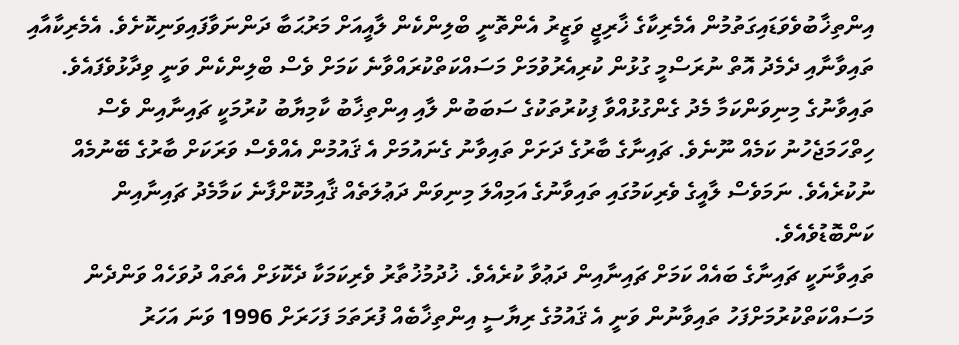އިންތިޚާބުވެވަޑައިގަތުމުން އެމެރިކާގެ ޚާރިޖީ ވަޒީރު އެންތޮނީ ބްލިންކެން ލާއީއަށް މަރުޙަބާ ދަންނަވާފައިވަނިކޮށެވެ. އެމެރިކާއާއި ތައިވާނާއި ދެމެދު އޮތް ނުރަސްމީ ގުޅުން ކުރިއެރުވުމަށް މަސައްކަތްކުރައްވާނެ ކަމަށް ވެސް ބްލިންކެން ވަނީ ވިދާޅުވެފައެވެ.
ތައިވާނުގެ މިނިވަންކަމާ މެދު ގެންގުޅުއްވާ ފިކުރުތަކުގެ ސަބަބުން ލާއި އިންތިޚާބު ކާމިޔާބު ކުރުމަކީ ޗައިނާއިން ވެސް ހިތްހަމަޖެހުނު ކަމެއް ނޫނެވެ. ޗައިނާގެ ބާރުގެ ދަށަށް ތައިވާނު ގެނައުމަށް އެ ޤައުމުން އެއްވެސް ވަރަކަށް ބާރުގެ ބޭނުމެއް ނުކުރެއެވެ. ނަމަވެސް ލާއީގެ ވެރިކަމުގައި ތައިވާނުގެ އަމިއްލަ މިނިވަން ދަޢުލަތެއް ޤާއިމުކޮށްފާނެ ކަމާމެދު ޗައިނާއިން ކަންބޮޑުވެއެވެ.
ތައިވާނަކީ ޗައިނާގެ ބައެއް ކަމަށް ޗައިނާއިން ދަޢުވާ ކުރެއެވެ. ޚުދުމުޚުތާރު ވެރިކަމަކާ ދެކޮޅަށް އެތައް ދުވަހެއް ވަންދެން މަސައްކަތްކުރުމަށްފަހު ތައިވާނުން ވަނީ އެ ޤައުމުގެ ރިޔާސީ އިންތިޚާބެއް ފުރަތަމަ ފަހަރަށް 1996 ވަނަ އަހަރު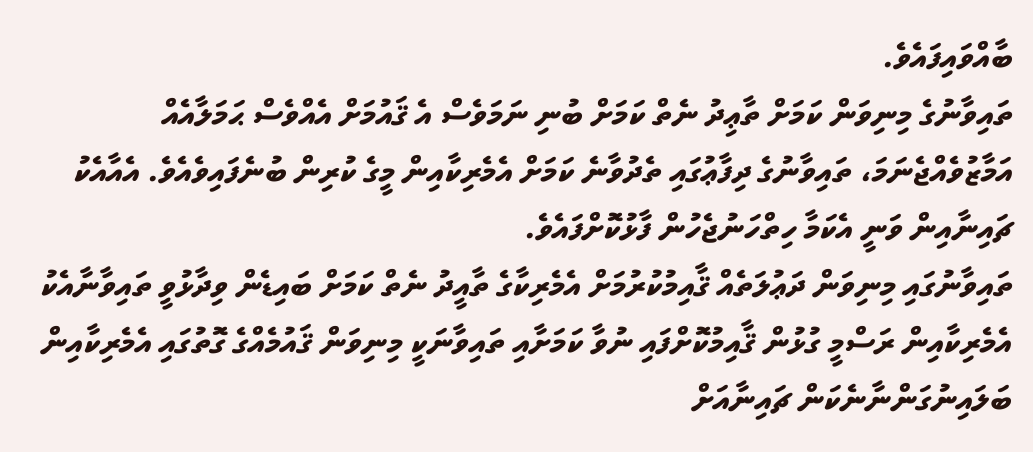ބާއްވައިފައެވެ.
ތައިވާނުގެ މިނިވަން ކަމަށް ތާޢިދު ނެތް ކަމަށް ބުނި ނަމަވެސް އެ ޤައުމަށް އެއްވެސް ޙަމަލާއެއް އަމާޒުވެއްޖެނަމަ، ތައިވާނުގެ ދިފާޢުގައި ތެދުވާނެ ކަމަށް އެމެރިކާއިން މީގެ ކުރިން ބުނެފައިވެއެވެ. އެއާއެކު ޗައިނާއިން ވަނީ އެކަމާ ހިތްހަނުޖެހުން ފާޅުކޮށްފައެވެ.
ތައިވާނުގައި މިނިވަން ދަޢުލަތެއް ޤާއިމުކުރުމަށް އެމެރިކާގެ ތާއީދު ނެތް ކަމަށް ބައިޑެން ވިދާޅުވީ ތައިވާނާއެކު އެމެރިކާއިން ރަސްމީ ގުޅުން ޤާއިމުކޮށްފައި ނުވާ ކަމަށާއި ތައިވާނަކީ މިނިވަން ޤައުމެއްގެ ގޮތުގައި އެމެރިކާއިން ބަލައިނުގަންނާނެކަން ޗައިނާއަށް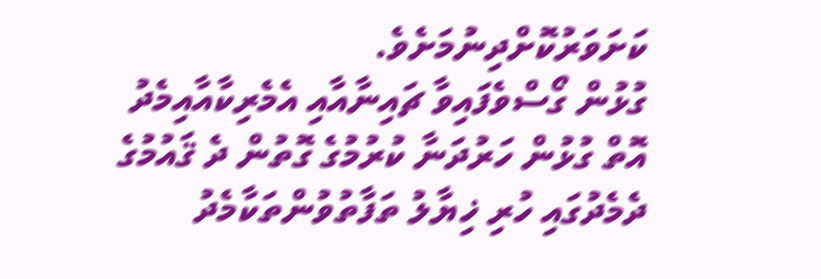ކަށަވަރުކޮށްދިނުމަށެވެ.
ގުޅުން ގޯސްވެފައިވާ ޗައިނާއާއި އެމެރިކާއާއިމެދު އޮތް ގުޅުން ހަރުދަނާ ކުރުމުގެ ގޮތުން ދެ ޤައުމުގެ ދެމެދުގައި ހުރި ޚިޔާލު ތަފާތުވުންތަކާމެދު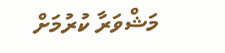މަޝްވަރާ ކުރުމަށް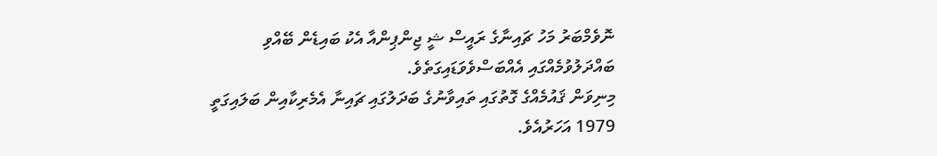ނޮވެމްބަރު މަހު ޗައިނާގެ ރައީސް ޝީ ޖިންޕިންއާ އެކު ބައިޑެން ބޭއްވި ބައްދަލުވުމެއްގައި އެއްބަސްވެވަޑައިގަތެވެ.
މިނިވަން ޤައުމެއްގެ ގޮތުގައި ތައިވާނުގެ ބަދަލުގައި ޗައިނާ އެމެރިކާއިން ބަލައިގަތީ 1979 އަހަރުއެވެ.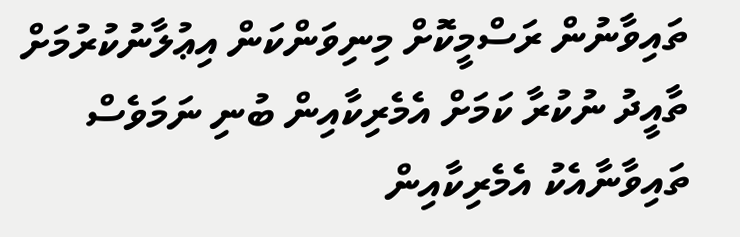ތައިވާނުން ރަސްމީކޮށް މިނިވަންކަން އިޢުލާނުކުރުމަށް ތާއީދު ނުކުރާ ކަމަށް އެމެރިކާއިން ބުނި ނަމަވެސް ތައިވާނާއެކު އެމެރިކާއިން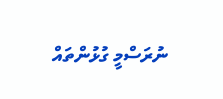ނުރަސްމީ ގުޅުންތައް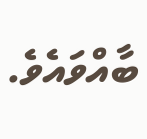ބާއްވައެވެ.